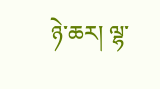ཉེ་ཆར། ལྷ་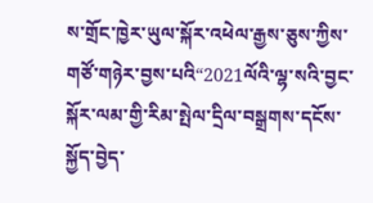ས་གྲོང་ཁྱེར་ཡུལ་སྐོར་འཕེལ་རྒྱས་ཅུས་ཀྱིས་གཙོ་གཉེར་བྱས་པའི“2021ལོའི་ལྷ་སའི་བྱང་སྐོར་ལམ་གྱི་རིམ་སྤེལ་དྲིལ་བསྒྲགས་དངོས་སྐྱོད་བྱེད་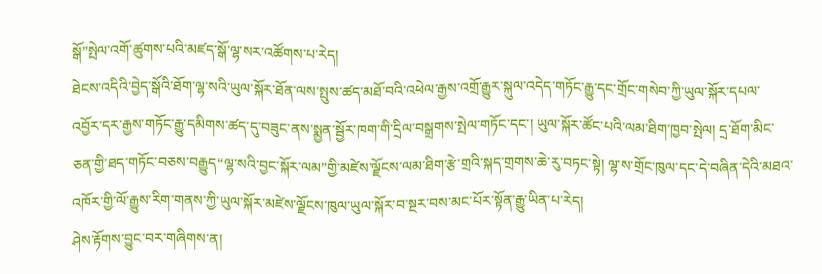སྒོ”སྤེལ་འགོ་ཚུགས་པའི་མཛད་སྒོ་ལྷ་སར་འཚོགས་པ་རེད།
ཐེངས་འདིའི་བྱེད་སྒོའི་ཐོག་ལྷ་སའི་ཡུལ་སྐོར་ཐོན་ལས་སྤུས་ཚད་མཐོ་བའི་འཕེལ་རྒྱས་འགྲོ་རྒྱུར་སྐུལ་འདེད་གཏོང་རྒྱུ་དང་གྲོང་གསེབ་ཀྱི་ཡུལ་སྐོར་དཔལ་འབྱོར་དར་རྒྱས་གཏོང་རྒྱུ་དམིགས་ཚད་དུ་བཟུང་ནས་སྨྱན་སྦྱོར་ཁག་གི་དྲིལ་བསྒྲགས་སྤེལ་གཏོང་དང་། ཡུལ་སྐོར་ཚོང་པའི་ལམ་ཐིག་ཁྱབ་སྤེལ། དྲ་ཐོག་མིང་ཅན་གྱི་ཐད་གཏོང་བཅས་བརྒྱུད“ལྷ་སའི་བྱང་སྐོར་ལམ”གྱི་མཛེས་ལྗོངས་ལམ་ཐིག་རྩེ་གྲའི་སྐད་གྲགས་ཆེ་རུ་བཏང་སྟེ། ལྷ་ས་གྲོང་ཁུལ་དང་དེ་བཞིན་དེའི་མཐའ་འཁོར་གྱི་ལོ་རྒྱུས་རིག་གནས་ཀྱི་ཡུལ་སྐོར་མཛེས་ལྗོངས་ཁུལ་ཡུལ་སྐོར་བ་སྔར་བས་མང་པོར་སྟོན་རྒྱུ་ཡིན་པ་རེད།
ཤེས་རྟོགས་བྱུང་བར་གཞིགས་ན།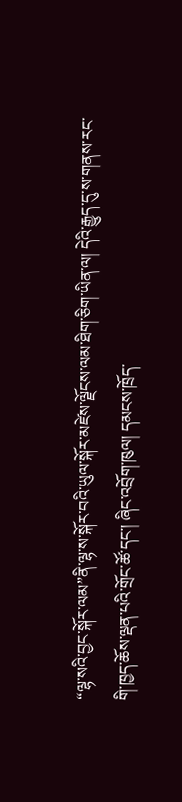“ལྷ་སའི་བྱང་སྐོར་ལམ”ནི་ལྷ་ས་སྐོར་བའི་ཡུལ་སྐོར་མཛེས་ལྗོངས་ལམ་ཐིག་ཅིག་ཡིན་ལ། དེའི་རྒྱུད་དུ་ས་གནས་རང་གི་ཁྱད་ཆོས་ལྡན་པའི་གྲོང་ཚོ་དང་། ཞིང་འབྲོག་ཁུལ། དམངས་ཁྲོད་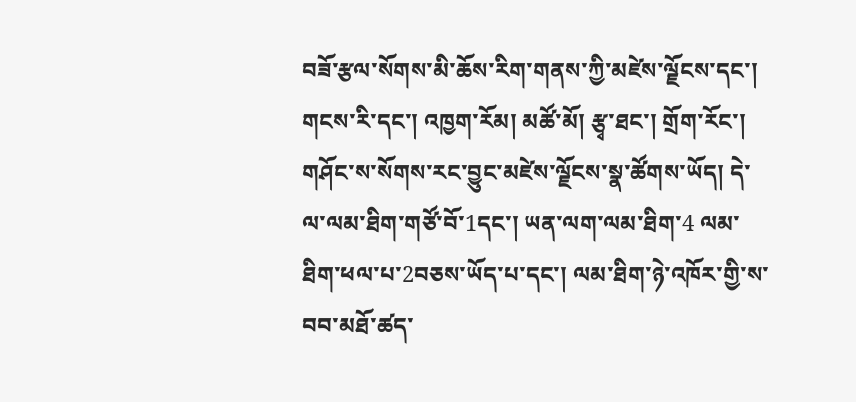བཟོ་རྩལ་སོགས་མི་ཆོས་རིག་གནས་ཀྱི་མཛེས་ལྗོངས་དང་། གངས་རི་དང་། འཁྱག་རོམ། མཚོ་མོ། རྩྭ་ཐང་། གྲོག་རོང་། གཤོང་ས་སོགས་རང་བྱུང་མཛེས་ལྗོངས་སྣ་ཚོགས་ཡོད། དེ་ལ་ལམ་ཐིག་གཙོ་བོ་1དང་། ཡན་ལག་ལམ་ཐིག་4 ལམ་ཐིག་ཕལ་པ་2བཅས་ཡོད་པ་དང་། ལམ་ཐིག་ཉེ་འཁོར་གྱི་ས་བབ་མཐོ་ཚད་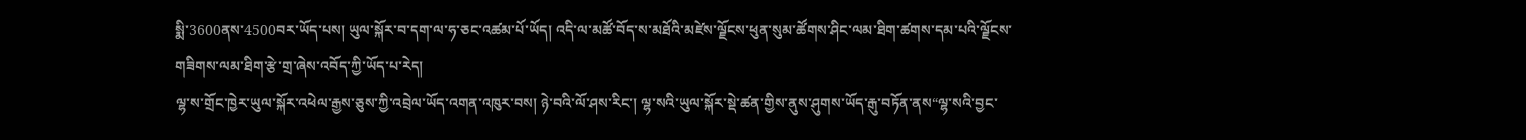སྨི་3600ནས་4500བར་ཡོད་པས། ཡུལ་སྐོར་བ་དག་ལ་ཧ་ཅང་འཚམ་པོ་ཡོད། འདི་ལ་མཚོ་བོད་ས་མཐོའི་མཛེས་ལྗོངས་ཕུན་སུམ་ཚོགས་ཤིང་ལམ་ཐིག་ཚགས་དམ་པའི་ལྗོངས་གཟིགས་ལམ་ཐིག་རྩེ་གྲ་ཞེས་འབོད་ཀྱི་ཡོད་པ་རེད།
ལྷ་ས་གྲོང་ཁྱེར་ཡུལ་སྐོར་འཕེལ་རྒྱས་ཅུས་ཀྱི་འབྲེལ་ཡོད་འགན་འཁུར་བས། ཉེ་བའི་ལོ་ཤས་རིང་། ལྷ་སའི་ཡུལ་སྐོར་སྡེ་ཚན་གྱིས་ནུས་ཤུགས་ཡོད་རྒུ་བཏོན་ནས“ལྷ་སའི་བྱང་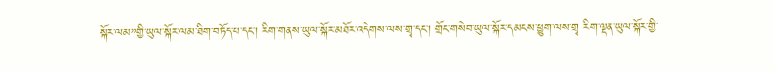སྐོར་ལམ”གྱི་ཡུལ་སྐོར་ལམ་ཐིག་བཏོད་པ་དང་། རིག་གནས་ཡུལ་སྐོར་མཐོར་འདེགས་ལས་གྲྭ་དང་། གྲོང་གསེབ་ཡུལ་སྐོར་དམངས་ཕྱུག་ལས་གྲྭ རིག་ལྡན་ཡུལ་སྐོར་གྱི་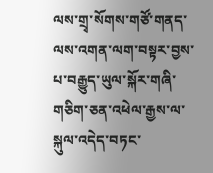ལས་གྲྭ་སོགས་གཙོ་གནད་ལས་འགན་ལག་བསྟར་བྱས་པ་བརྒྱུད་ཡུལ་སྐོར་གཞི་གཅིག་ཅན་འཕེལ་རྒྱས་ལ་སྐུལ་འདེད་བཏང་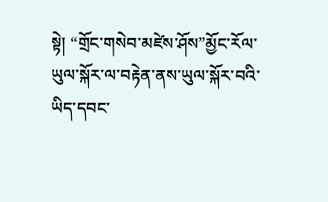སྟེ། “གྲོང་གསེབ་མཛེས་ཤོས”མྱོང་རོལ་ཡུལ་སྐོར་ལ་བརྟེན་ནས་ཡུལ་སྐོར་བའི་ཡིད་དབང་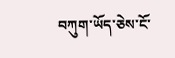བཀུག་ཡོད་ཅེས་ངོ་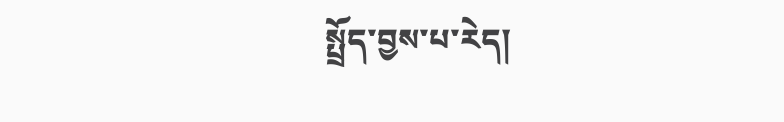སྤྲོད་བྱས་པ་རེད།